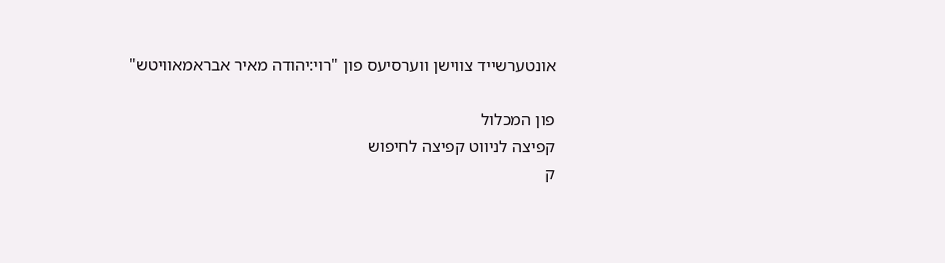אונטערשייד צווישן ווערסיעס פון "רוי:יהודה מאיר אבראמאוויטש"

פון המכלול
קפיצה לניווט קפיצה לחיפוש
ק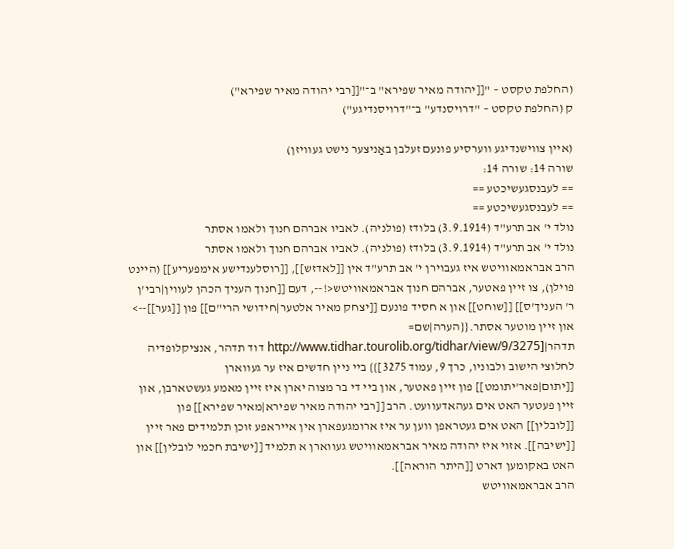(החלפת טקסט – "[[יהודה מאיר שפירא" ב־"[[רבי יהודה מאיר שפירא")
ק (החלפת טקסט – "דרויסנדע" ב־"דרויסנדיגע")

(איין צווישנדיגע ווערסיע פונעם זעלבן באַניצער נישט געוויזן)
שורה 14: שורה 14:
== לעבנסגעשיכטע ==
== לעבנסגעשיכטע ==
נולד י' אב תרע"ד (3.9.1914) בלודז (פולניה). לאביו אברהם חנוך ולאמו אסתר
נולד י' אב תרע"ד (3.9.1914) בלודז (פולניה). לאביו אברהם חנוך ולאמו אסתר
הרב אבראמאוויטש איז געבוירן י' אב תרע"ד אין [[לאדזש]], [[רוסלענדישע אימפעריע]] (היינט פוילן), צו זיין פאטער, אברהם חנוך אבראמאוויטש<!--, דעם [[חנוך העניך הכהן לעווין|רבי'ן ר' העניך'ס]] [[שוחט]] און א חסיד פונעם [[יצחק מאיר אלטער|חידושי הרי"ם]] פון [[גער]]--> און זיין מוטער אסתר.{{הערה|שם= תדהר|[http://www.tidhar.tourolib.org/tidhar/view/9/3275 דוד תדהר, אנציקלופדיה לחלוצי הישוב ולבוניו, כרך 9, עמוד 3275]}} ביי ניין חדשים איז ער געווארן [[יתום|פאר'יתומט]] פון זיין פאטער, און ביי די בר מצוה יארן איז זיין מאמע געשטארבן, און זיין פעטער האט אים געהאדעוועט. הרב [[רבי יהודה מאיר שפירא|מאיר שפירא]] פון [[לובלין]] האט אים געטראפן ווען ער איז ארומגעפארן אין אייראפע זוכן תלמידים פאר זיין [[ישיבה]]. אזוי איז יהודה מאיר אבראמאוויטש געווארן א תלמיד [[ישיבת חכמי לובלין]] און האט באקומען דארט [[היתר הוראה]].
הרב אבראמאוויטש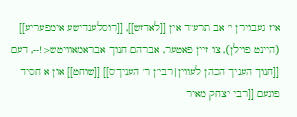איז געבוירן י' אב תרע"ד אין [[לאדזש]], [[רוסלענדישע אימפעריע]] (היינט פוילן), צו זיין פאטער, אברהם חנוך אבראמאוויטש<!--, דעם [[חנוך העניך הכהן לעווין|רבי'ן ר' העניך'ס]] [[שוחט]] און א חסיד פונעם [[רבי יצחק מאיר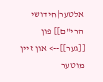אלטער|חידושי הרי"ם]] פון [[גער]]--> און זיין מוטער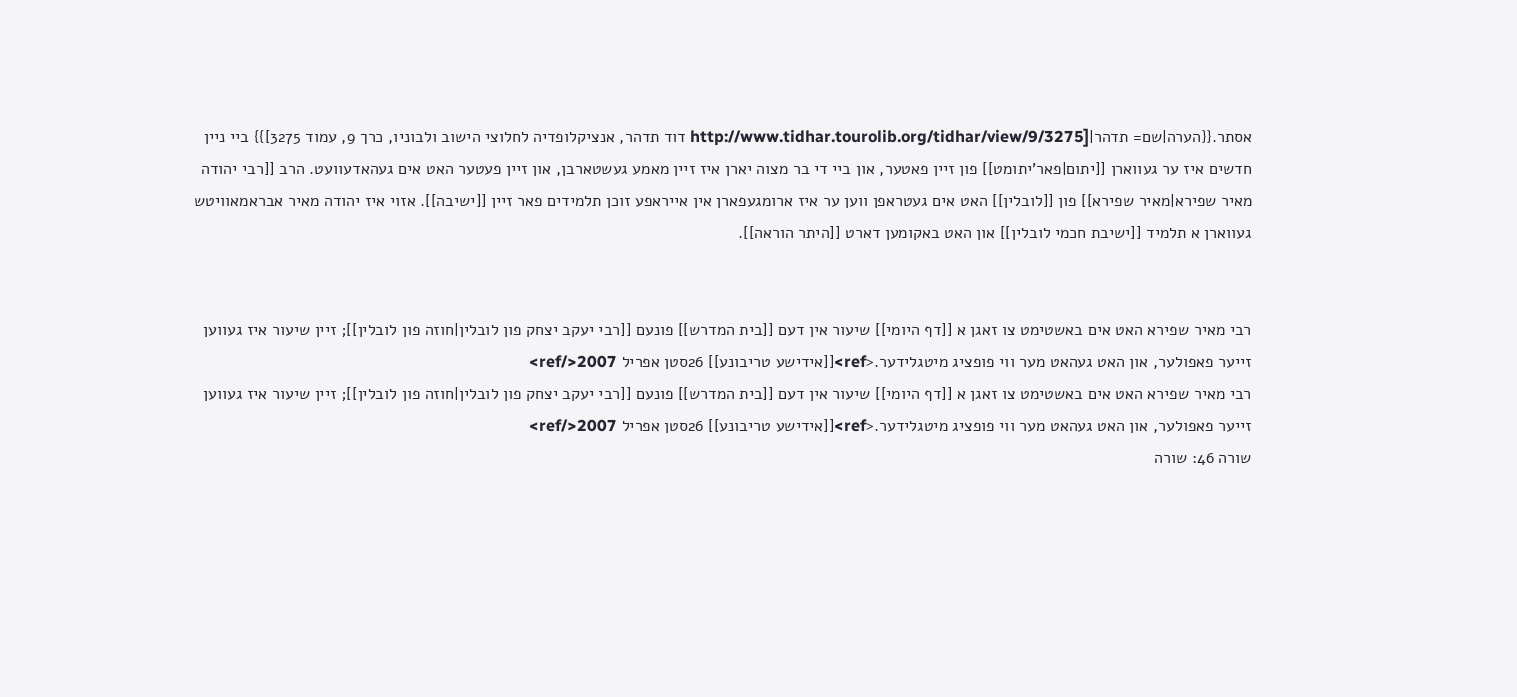אסתר.{{הערה|שם= תדהר|[http://www.tidhar.tourolib.org/tidhar/view/9/3275 דוד תדהר, אנציקלופדיה לחלוצי הישוב ולבוניו, כרך 9, עמוד 3275]}} ביי ניין חדשים איז ער געווארן [[יתום|פאר'יתומט]] פון זיין פאטער, און ביי די בר מצוה יארן איז זיין מאמע געשטארבן, און זיין פעטער האט אים געהאדעוועט. הרב [[רבי יהודה מאיר שפירא|מאיר שפירא]] פון [[לובלין]] האט אים געטראפן ווען ער איז ארומגעפארן אין אייראפע זוכן תלמידים פאר זיין [[ישיבה]]. אזוי איז יהודה מאיר אבראמאוויטש געווארן א תלמיד [[ישיבת חכמי לובלין]] און האט באקומען דארט [[היתר הוראה]].


רבי מאיר שפירא האט אים באשטימט צו זאגן א [[דף היומי]] שיעור אין דעם [[בית המדרש]] פונעם [[רבי יעקב יצחק פון לובלין|חוזה פון לובלין]]; זיין שיעור איז געווען זייער פאפולער, און האט געהאט מער ווי פופציג מיטגלידער.<ref>[[אידישע טריבונע]] 26סטן אפריל 2007</ref>
רבי מאיר שפירא האט אים באשטימט צו זאגן א [[דף היומי]] שיעור אין דעם [[בית המדרש]] פונעם [[רבי יעקב יצחק פון לובלין|חוזה פון לובלין]]; זיין שיעור איז געווען זייער פאפולער, און האט געהאט מער ווי פופציג מיטגלידער.<ref>[[אידישע טריבונע]] 26סטן אפריל 2007</ref>
שורה 46: שורה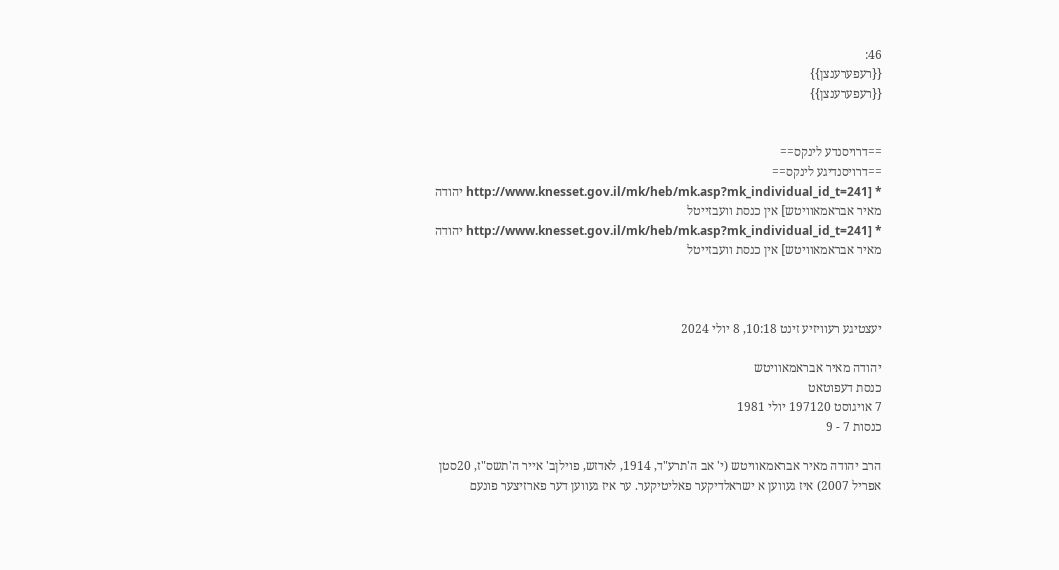46:
{{רעפערענצן}}
{{רעפערענצן}}


==דרויסנדע לינקס==
==דרויסנדיגע לינקס==
* [http://www.knesset.gov.il/mk/heb/mk.asp?mk_individual_id_t=241 יהודה מאיר אבראמאוויטש] אין כנסת וועבזייטל
* [http://www.knesset.gov.il/mk/heb/mk.asp?mk_individual_id_t=241 יהודה מאיר אבראמאוויטש] אין כנסת וועבזייטל



יעצטיגע רעוויזיע זינט 10:18, 8 יולי 2024

יהודה מאיר אבראמאוויטש
כנסת דעפוטאט
7 אויגוסט 197120 יולי 1981
כנסות 7 - 9

הרב יהודה מאיר אבראמאוויטש (י' אב ה'תרע"ד, 1914, לאדזש, פוילןב' אייר ה'תשס"ז, 20סטן אפריל 2007) איז געווען א ישראלדיקער פאליטיקער. ער איז געווען דער פארזיצער פונעם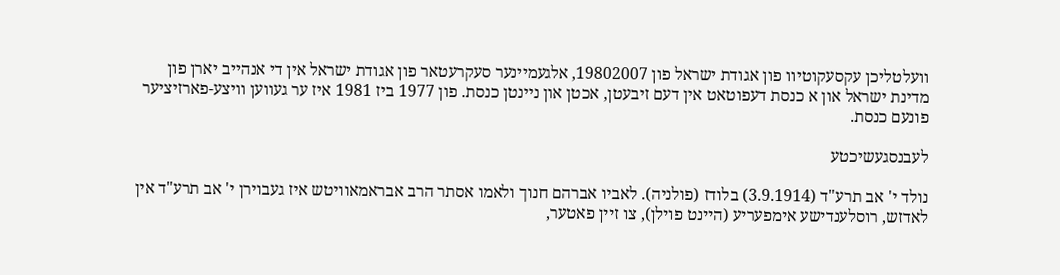וועלטליכן עקסעקוטיוו פון אגודת ישראל פון 19802007, אלגעמיינער סעקרעטאר פון אגודת ישראל אין די אנהייב יארן פון מדינת ישראל און א כנסת דעפוטאט אין דעם זיבעטן, אכטן און ניינטן כנסת. פון 1977 ביז 1981 איז ער געווען וויצע-פארזיציער פונעם כנסת.

לעבנסגעשיכטע

נולד י' אב תרע"ד (3.9.1914) בלודז (פולניה). לאביו אברהם חנוך ולאמו אסתר הרב אבראמאוויטש איז געבוירן י' אב תרע"ד אין לאדזש, רוסלענדישע אימפעריע (היינט פוילן), צו זיין פאטער,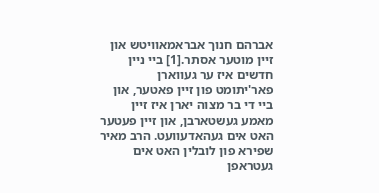אברהם חנוך אבראמאוויטש און זיין מוטער אסתר.[1] ביי ניין חדשים איז ער געווארן פאר'יתומט פון זיין פאטער, און ביי די בר מצוה יארן איז זיין מאמע געשטארבן, און זיין פעטער האט אים געהאדעוועט. הרב מאיר שפירא פון לובלין האט אים געטראפן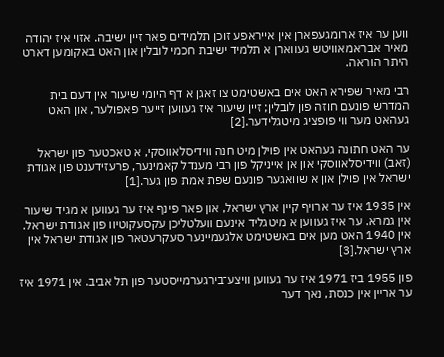ווען ער איז ארומגעפארן אין אייראפע זוכן תלמידים פאר זיין ישיבה. אזוי איז יהודה מאיר אבראמאוויטש געווארן א תלמיד ישיבת חכמי לובלין און האט באקומען דארט היתר הוראה.

רבי מאיר שפירא האט אים באשטימט צו זאגן א דף היומי שיעור אין דעם בית המדרש פונעם חוזה פון לובלין; זיין שיעור איז געווען זייער פאפולער, און האט געהאט מער ווי פופציג מיטגלידער.[2]

ער האט חתונה געהאט אין פוילן מיט חנה ווידיסלאווסקי, א טאכטער פון ישראל (זאב) ווידיסלאווסקי און אן אייניקל פון רבי מענדל קאמינער, פרעזידענט פון אגודת ישראל אין פוילן און א שוואגער פונעם שפת אמת פון גער.[1]

אין 1935 איז ער ארויף קיין ארץ ישראל, און פאר פינף איז ער געווען א מגיד שיעור אין גמרא. ער איז געווען א מיטגליד אינעם וועלטליכן עקסעקוטיוו פון אגודת ישראל. אין 1940 האט מען אים באשטימט אלגעמיינער סעקרעטאר פון אגודת ישראל אין ארץ ישראל.[3]

פון 1955 ביז 1971 איז ער געווען וויצע־בירגערמייסטער פון תל אביב. אין 1971 איז ער אריין אין כנסת, נאך דער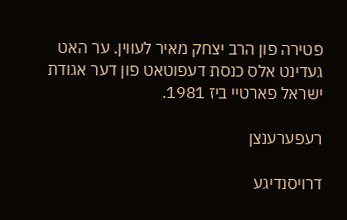פטירה פון הרב יצחק מאיר לעווין. ער האט געדינט אלס כנסת דעפוטאט פון דער אגודת ישראל פארטיי ביז 1981.

רעפערענצן

דרויסנדיגע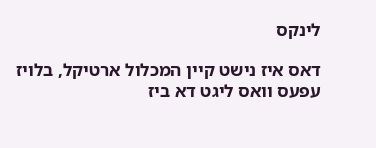לינקס

דאס איז נישט קיין המכלול ארטיקל, בלויז עפעס וואס ליגט דא ביז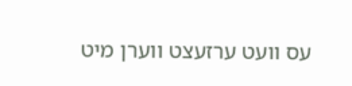עס וועט ערזעצט ווערן מיט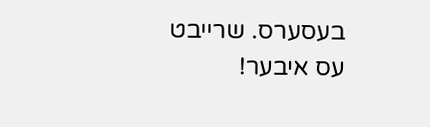בעסערס. שרייבט עס איבער!